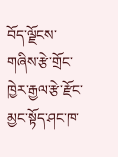བོད་ལྗོངས་གཞིས་རྩེ་གྲོང་ཁྱེར་རྒྱལ་རྩེ་རྫོང་མྱང་སྟོད་ཤང་ཁ་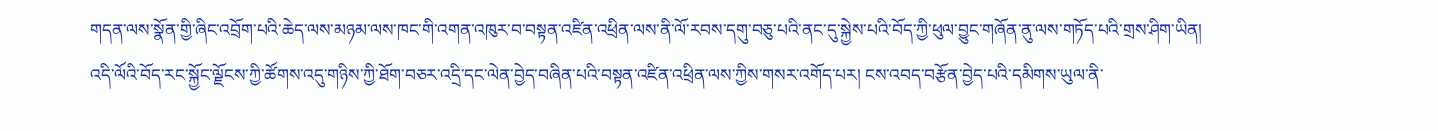གདན་ལས་སྣོན་གྱི་ཞིང་འབྲོག་པའི་ཆེད་ལས་མཉམ་ལས་ཁང་གི་འགན་འཁུར་བ་བསྟན་འཛིན་འཕྲིན་ལས་ནི་ལོ་རབས་དགུ་བཅུ་པའི་ནང་དུ་སྐྱེས་པའི་བོད་ཀྱི་ཕུལ་བྱུང་གཞོན་ནུ་ལས་གཏོད་པའི་གྲས་ཤིག་ཡིན།
འདི་ལོའི་བོད་རང་སྐྱོང་ལྗོངས་ཀྱི་ཚོགས་འདུ་གཉིས་ཀྱི་ཐོག་བཅར་འདྲི་དང་ལེན་བྱེད་བཞིན་པའི་བསྟན་འཛིན་འཕྲིན་ལས་ཀྱིས་གསར་འགོད་པར། ངས་འབད་བརྩོན་བྱེད་པའི་དམིགས་ཡུལ་ནི་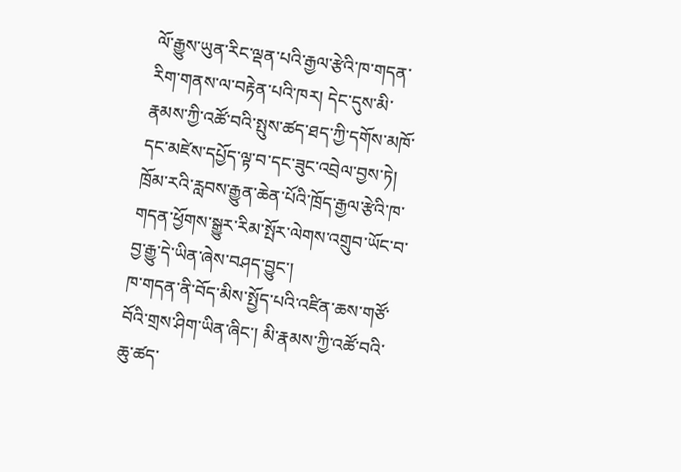ལོ་རྒྱུས་ཡུན་རིང་ལྡན་པའི་རྒྱལ་རྩེའི་ཁ་གདན་རིག་གནས་ལ་བརྟེན་པའི་ཁར། དེང་དུས་མི་རྣམས་ཀྱི་འཚོ་བའི་སྤུས་ཚད་ཐད་ཀྱི་དགོས་མཁོ་དང་མཛེས་དཔྱོད་ལྟ་བ་དང་ཟུང་འབྲེལ་བྱས་ཏེ། ཁྲོམ་རའི་རླབས་རྒྱུན་ཆེན་པོའི་ཁྲོད་རྒྱལ་རྩེའི་ཁ་གདན་ཕྱོགས་སྒྱུར་རིམ་སྤོར་ལེགས་འགྲུབ་ཡོང་བ་བྱ་རྒྱུ་དེ་ཡིན་ཞེས་བཤད་བྱུང་།
ཁ་གདན་ནི་བོད་མིས་སྤྱོད་པའི་འཛིན་ཆས་གཙོ་བོའི་གྲས་ཤིག་ཡིན་ཞིང་། མི་རྣམས་ཀྱི་འཚོ་བའི་ཆུ་ཚད་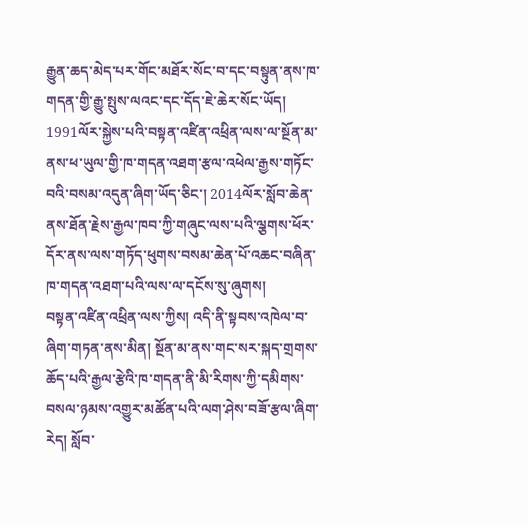རྒྱུན་ཆད་མེད་པར་གོང་མཐོར་སོང་བ་དང་བསྟུན་ནས་ཁ་གདན་གྱི་རྒྱུ་སྤུས་ལའང་དང་དོད་ཇེ་ཆེར་སོང་ཡོད། 1991ལོར་སྐྱེས་པའི་བསྟན་འཛིན་འཕྲིན་ལས་ལ་སྔོན་མ་ནས་ཕ་ཡུལ་གྱི་ཁ་གདན་འཐག་རྩལ་འཕེལ་རྒྱས་གཏོང་བའི་བསམ་འདུན་ཞིག་ཡོད་ཅིང་། 2014ལོར་སློབ་ཆེན་ནས་ཐོན་རྗེས་རྒྱལ་ཁབ་ཀྱི་གཞུང་ལས་པའི་ལྕགས་ཕོར་དོར་ནས་ལས་གཏོད་ཕུགས་བསམ་ཆེན་པོ་འཆང་བཞིན་ཁ་གདན་འཐག་པའི་ལས་ལ་དངོས་སུ་ཞུགས།
བསྟན་འཛིན་འཕྲིན་ལས་ཀྱིས། འདི་ནི་སྟབས་འཁེལ་བ་ཞིག་གཏན་ནས་མིན། སྔོན་མ་ནས་གང་སར་སྐད་གྲགས་ཆོད་པའི་རྒྱལ་རྩེའི་ཁ་གདན་ནི་མི་རིགས་ཀྱི་དམིགས་བསལ་ཉམས་འགྱུར་མཚོན་པའི་ལག་ཤེས་བཟོ་རྩལ་ཞིག་རེད། སློབ་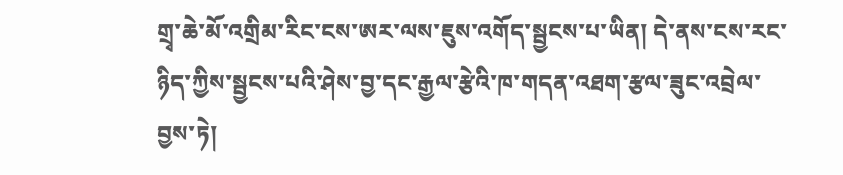གྲྭ་ཆེ་མོ་འགྲིམ་རིང་ངས་ཨར་ལས་ཇུས་འགོད་སྦྱངས་པ་ཡིན། དེ་ནས་ངས་རང་ཉིད་ཀྱིས་སྦྱངས་པའི་ཤེས་བྱ་དང་རྒྱལ་རྩེའི་ཁ་གདན་འཐག་རྩལ་ཟུང་འབྲེལ་བྱས་ཏེ།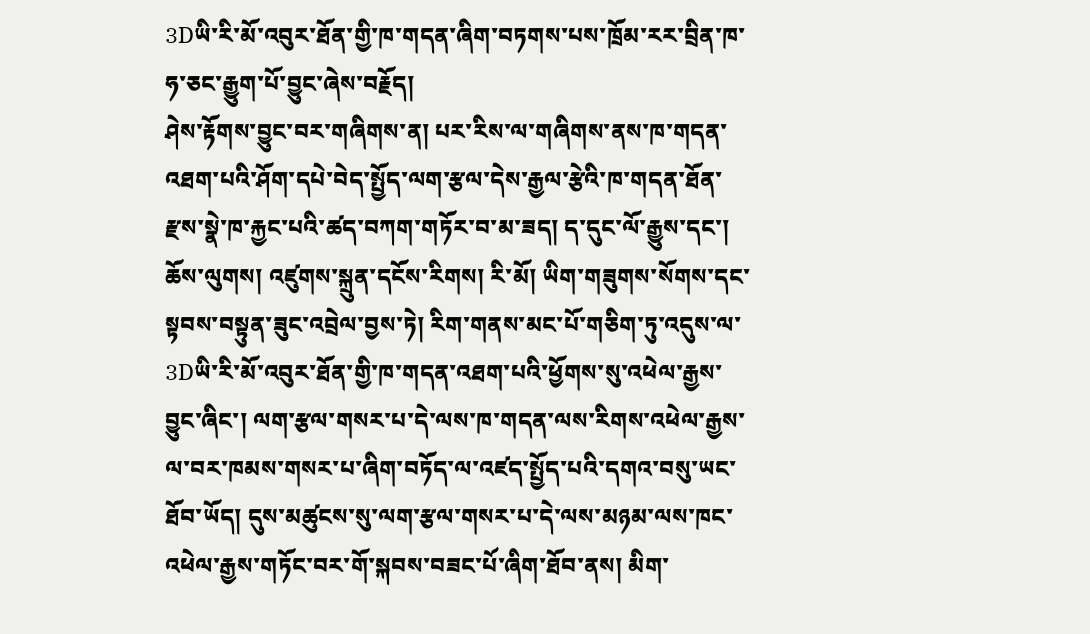3Dཡི་རི་མོ་འབུར་ཐོན་གྱི་ཁ་གདན་ཞིག་བཏགས་པས་ཁྲོམ་རར་བྲིན་ཁ་ཧ་ཅང་རྒྱུག་པོ་བྱུང་ཞེས་བརྗོད།
ཤེས་རྟོགས་བྱུང་བར་གཞིགས་ན། པར་རིས་ལ་གཞིགས་ནས་ཁ་གདན་འཐག་པའི་ཤོག་དཔེ་བེད་སྤྱོད་ལག་རྩལ་དེས་རྒྱལ་རྩེའི་ཁ་གདན་ཐོན་རྫས་སྣེ་ཁ་རྐྱང་པའི་ཚད་བཀག་གཏོར་བ་མ་ཟད། ད་དུང་ལོ་རྒྱུས་དང་། ཆོས་ལུགས། འཛུགས་སྐྲུན་དངོས་རིགས། རི་མོ། ཡིག་གཟུགས་སོགས་དང་སྟབས་བསྟུན་ཟུང་འབྲེལ་བྱས་ཏེ། རིག་གནས་མང་པོ་གཅིག་ཏུ་འདུས་ལ་3Dཡི་རི་མོ་འབུར་ཐོན་གྱི་ཁ་གདན་འཐག་པའི་ཕྱོགས་སུ་འཕེལ་རྒྱས་བྱུང་ཞིང་། ལག་རྩལ་གསར་པ་དེ་ལས་ཁ་གདན་ལས་རིགས་འཕེལ་རྒྱས་ལ་བར་ཁམས་གསར་པ་ཞིག་བཏོད་ལ་འཛད་སྤྱོད་པའི་དགའ་བསུ་ཡང་ཐོབ་ཡོད། དུས་མཚུངས་སུ་ལག་རྩལ་གསར་པ་དེ་ལས་མཉམ་ལས་ཁང་འཕེལ་རྒྱས་གཏོང་བར་གོ་སྐབས་བཟང་པོ་ཞིག་ཐོབ་ནས། མིག་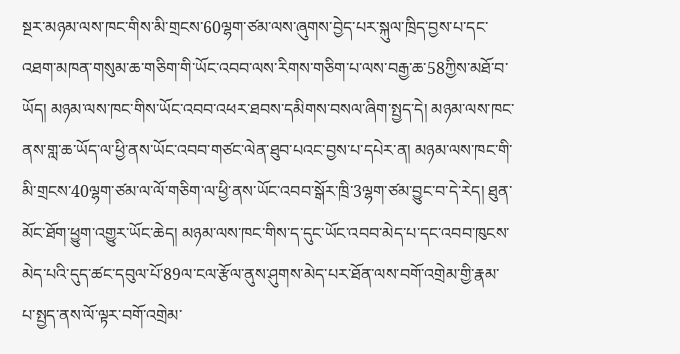སྔར་མཉམ་ལས་ཁང་གིས་མི་གྲངས་60ལྷག་ཙམ་ལས་ཞུགས་བྱེད་པར་སྐུལ་ཁྲིད་བྱས་པ་དང་འཐག་མཁན་གསུམ་ཆ་གཅིག་གི་ཡོང་འབབ་ལས་རིགས་གཅིག་པ་ལས་བརྒྱ་ཆ་58ཀྱིས་མཐོ་བ་ཡོད། མཉམ་ལས་ཁང་གིས་ཡོང་འབབ་འཕར་ཐབས་དམིགས་བསལ་ཞིག་སྤྱད་དེ། མཉམ་ལས་ཁང་ནས་གླ་ཆ་ཡོད་ལ་ཕྱི་ནས་ཡོང་འབབ་གཙང་ལེན་ཐུབ་པའང་བྱས་པ་དཔེར་ན། མཉམ་ལས་ཁང་གི་མི་གྲངས་40ལྷག་ཙམ་ལ་ལོ་གཅིག་ལ་ཕྱི་ནས་ཡོང་འབབ་སྒོར་ཁྲི་3ལྷག་ཙམ་བྱུང་བ་དེ་རེད། ཐུན་མོང་ཐོག་ཕྱུག་འགྱུར་ཡོང་ཆེད། མཉམ་ལས་ཁང་གིས་ད་དུང་ཡོང་འབབ་མེད་པ་དང་འབབ་ཁུངས་མེད་པའི་དུད་ཚང་དབུལ་པོ་89ལ་ངལ་རྩོལ་ནུས་ཤུགས་མེད་པར་ཐོན་ལས་བགོ་འགྲེམ་གྱི་རྣམ་པ་སྤྱད་ནས་ལོ་ལྟར་བགོ་འགྲེམ་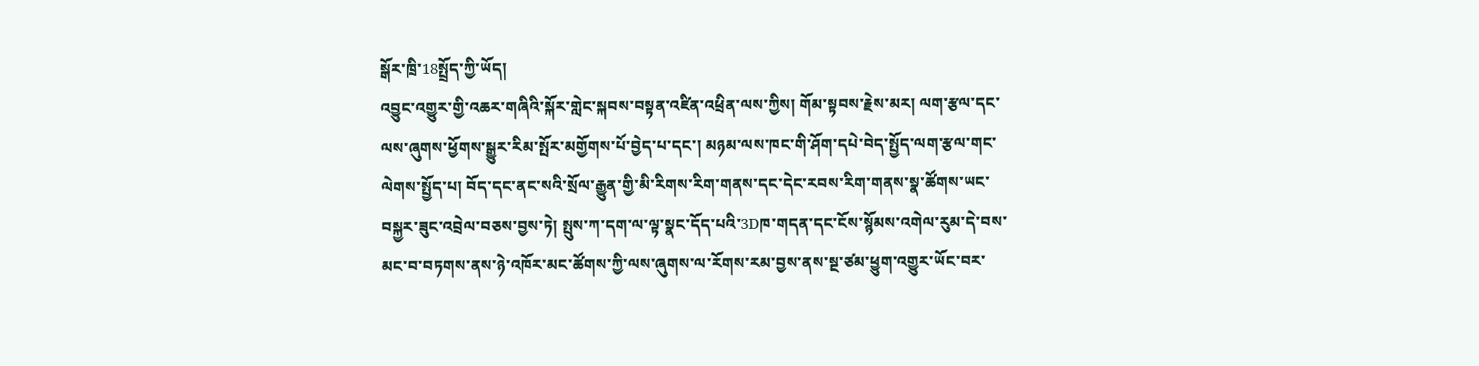སྒོར་ཁྲི་18སྤྲོད་ཀྱི་ཡོད།
འབྱུང་འགྱུར་གྱི་འཆར་གཞིའི་སྐོར་གླེང་སྐབས་བསྟན་འཛིན་འཕྲིན་ལས་ཀྱིས། གོམ་སྟབས་རྗེས་མར། ལག་རྩལ་དང་ལས་ཞུགས་ཕྱོགས་སྒྱུར་རིམ་སྤོར་མགྱོགས་པོ་བྱེད་པ་དང་། མཉམ་ལས་ཁང་གི་ཤོག་དཔེ་བེད་སྤྱོད་ལག་རྩལ་གང་ལེགས་སྤྱོད་པ། བོད་དང་ནང་སའི་སྲོལ་རྒྱུན་གྱི་མི་རིགས་རིག་གནས་དང་དེང་རབས་རིག་གནས་སྣ་ཚོགས་ཡང་བསྐྱར་ཟུང་འབྲེལ་བཅས་བྱས་ཏེ། སྤུས་ཀ་དག་ལ་ལྟ་སྣང་དོད་པའི་3Dཁ་གདན་དང་ངོས་སྙོམས་འགེལ་རུམ་དེ་བས་མང་བ་བཏགས་ནས་ཉེ་འཁོར་མང་ཚོགས་ཀྱི་ལས་ཞུགས་ལ་རོགས་རམ་བྱས་ནས་སྔ་ཙམ་ཕྱུག་འགྱུར་ཡོང་བར་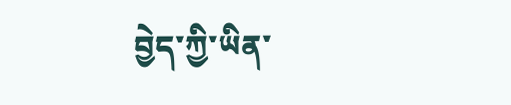བྱེད་ཀྱི་ཡིན་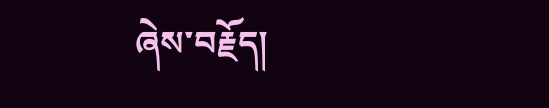ཞེས་བརྗོད།